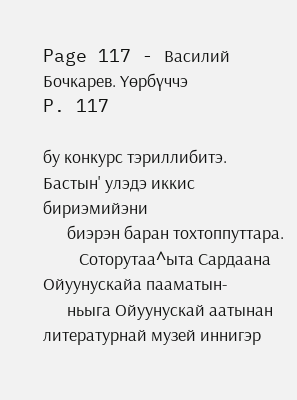Page 117 - Василий Бочкарев. Үөрбүччэ
P. 117

бу конкурс тэриллибитэ. Бастын' улэдэ иккис бириэмийэни
      биэрэн баран тохтоппуттара.
         Соторутаа^ыта Сардаана Ойуунускайа пааматын-
      ньыга Ойуунускай аатынан литературнай музей иннигэр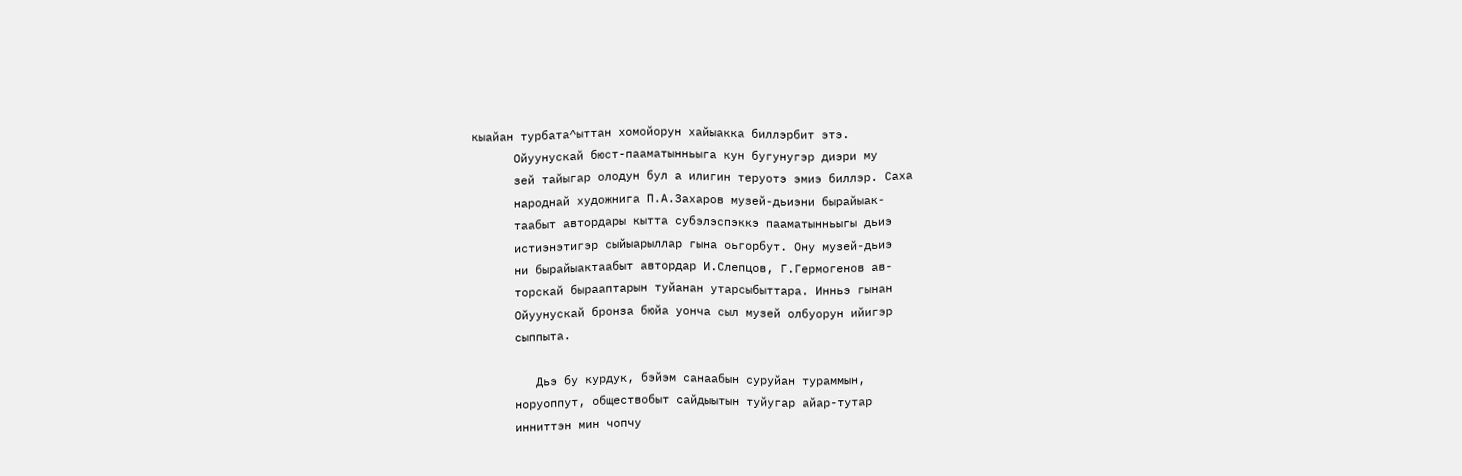кыайан турбата^ыттан хомойорун хайыакка биллэрбит этэ.
      Ойуунускай бюст-пааматынньыга кун бугунугэр диэри му
      зей тайыгар олодун бул а илигин теруотэ эмиэ биллэр. Саха
      народнай художнига П.А.Захаров музей-дьиэни бырайыак-
      таабыт автордары кытта субэлэспэккэ пааматынньыгы дьиэ
      истиэнэтигэр сыйыарыллар гына оьгорбут. Ону музей-дьиэ
      ни бырайыактаабыт автордар И.Слепцов, Г.Гермогенов ав-
      торскай бырааптарын туйанан утарсыбыттара. Инньэ гынан
      Ойуунускай бронза бюйа уонча сыл музей олбуорун ийигэр
      сыппыта.

         Дьэ бу курдук, бэйэм санаабын суруйан тураммын,
      норуоппут, обществобыт сайдыытын туйугар айар-тутар
      инниттэн мин чопчу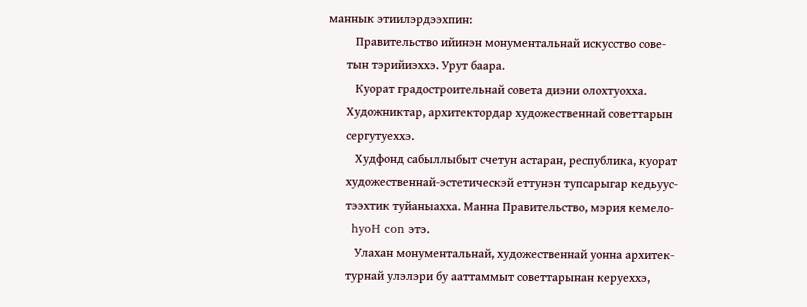маннык этиилэрдээхпин:
         Правительство ийинэн монументальнай искусство сове-
      тын тэрийиэххэ. Урут баара.
         Куорат градостроительнай совета диэни олохтуохха.
      Художниктар, архитектордар художественнай советтарын
      сергутуеххэ.
         Худфонд сабыллыбыт счетун астаран, республика, куорат
      художественнай-эстетическэй еттунэн тупсарыгар кедьуус-
      тээхтик туйаныахха. Манна Правительство, мэрия кемело-
      hyoH con этэ.
         Улахан монументальнай, художественнай уонна архитек-
      турнай улэлэри бу ааттаммыт советтарынан керуеххэ,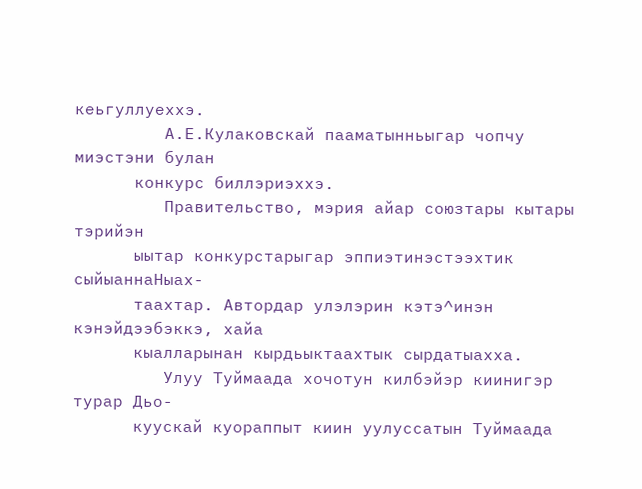кеьгуллуеххэ.
         А.Е.Кулаковскай пааматынньыгар чопчу миэстэни булан
      конкурс биллэриэххэ.
         Правительство, мэрия айар союзтары кытары тэрийэн
      ыытар конкурстарыгар эппиэтинэстээхтик сыйыаннаНыах-
      таахтар. Автордар улэлэрин кэтэ^инэн кэнэйдээбэккэ, хайа
      кыалларынан кырдьыктаахтык сырдатыахха.
         Улуу Туймаада хочотун килбэйэр киинигэр турар Дьо-
      куускай куораппыт киин уулуссатын Туймаада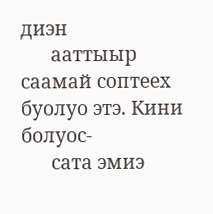диэн
      ааттыыр саамай соптеех буолуо этэ. Кини болуос-
      сата эмиэ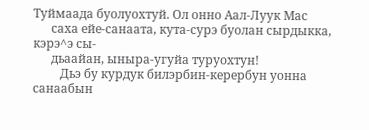Туймаада буолуохтуй. Ол онно Аал-Луук Мас
      саха ейе-санаата, кута-сурэ буолан сырдыкка, кэрэ^э сы-
      дьаайан, ыныра-угуйа туруохтун!
         Дьэ бу курдук билэрбин-керербун уонна санаабын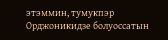этэммин, тумукпэр Орджоникидзе болуоссатын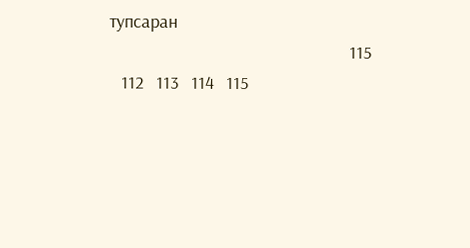тупсаран
                                                            115
   112   113   114   115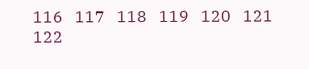116   117   118   119   120   121   122